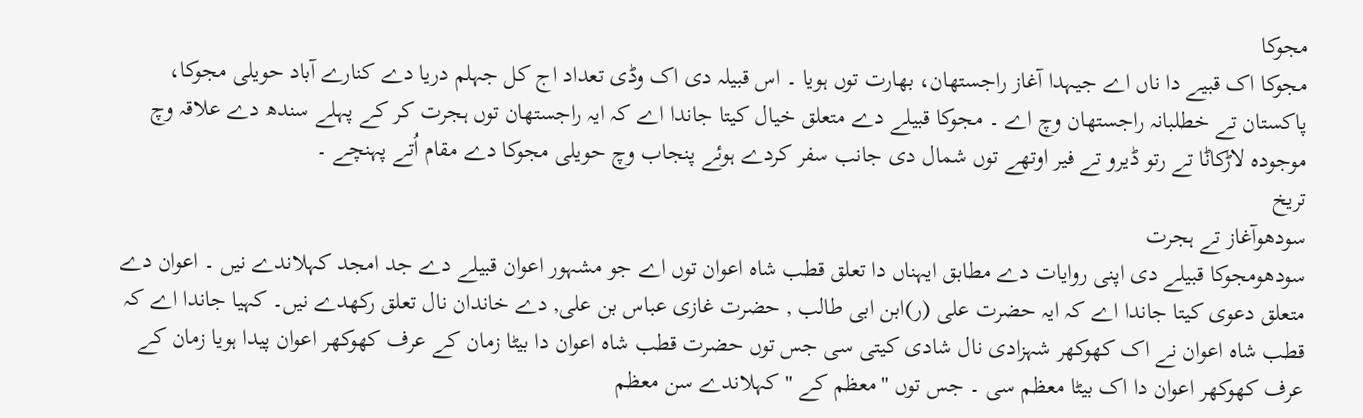مجوکا
مجوکا اک قبیے دا ناں اے جیہدا آغاز راجستھان، بھارت توں ہويا ۔ اس قبیلہ دی اک وڈی تعداد اج کل جہلم دریا دے کنارے آباد حویلی مجوکا، پاکستان تے خطلبانہ راجستھان وچ اے ۔ مجوکا قبیلے دے متعلق خیال کیتا جاندا اے کہ ایہ راجستھان توں ہجرت کر کے پہلے سندھ دے علاقہ وچ موجودہ لاڑکاݨا تے رتو ڈیرو تے فیر اوتھے توں شمال دی جانب سفر کردے ہوئے پنجاب وچ حویلی مجوکا دے مقام اُتے پہنچے ۔
تریخ
سودھوآغاز تے ہجرت
سودھومجوکا قبیلے دی اپنی روایات دے مطابق ایہناں دا تعلق قطب شاہ اعوان توں اے جو مشہور اعوان قبیلے دے جد امجد کہلاندے نيں ۔ اعوان دے متعلق دعوی کیتا جاندا اے کہ ایہ حضرت علی (ر)ابن ابی طالب , حضرت غازی عباس بن علی, دے خاندان نال تعلق رکھدے نيں۔ کہیا جاندا اے کہ قطب شاہ اعوان نے اک کھوکھر شہزادی نال شادی کيتی سی جس توں حضرت قطب شاہ اعوان دا بیٹا زمان کے عرف کھوکھر اعوان پیدا ہويا زمان کے عرف کھوکھر اعوان دا اک بیٹا معظم سی ۔ جس توں "معظم کے " کہلاندے سن معظم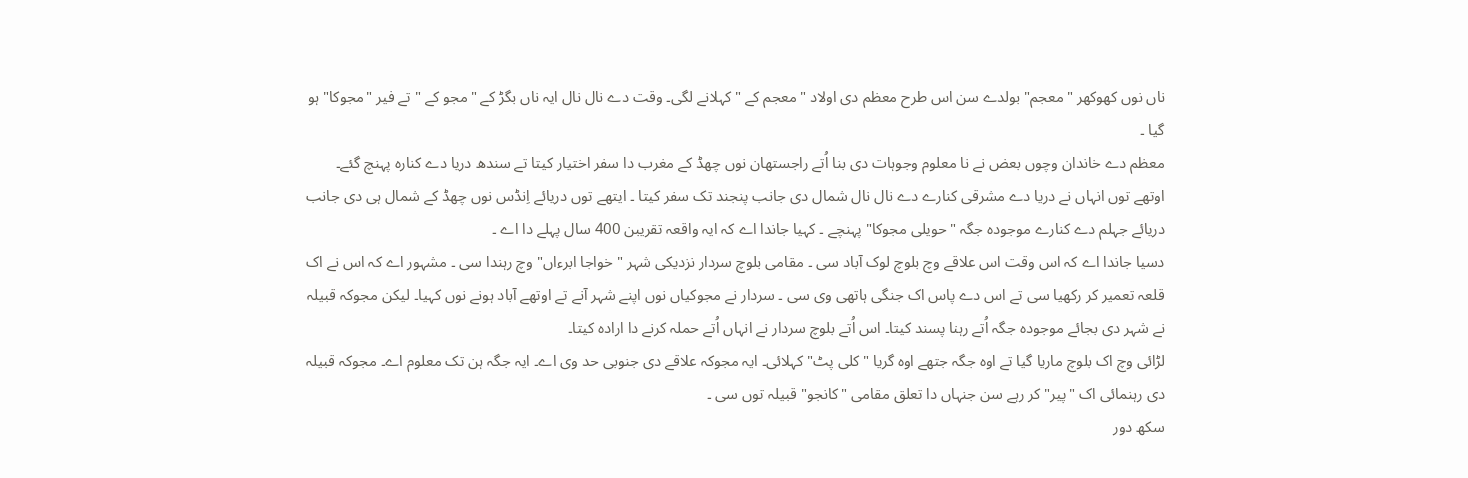ناں نوں کھوکھر "معجم" بولدے سن اس طرح معظم دی اولاد "معجم کے " کہلانے لگی۔ وقت دے نال نال ایہ ناں بگڑ کے "مجو کے " تے فیر "مجوکا" ہو گیا ۔
معظم دے خاندان وچوں بعض نے نا معلوم وجوہات دی بنا اُتے راجستھان نوں چھڈ کے مغرب دا سفر اختیار کیتا تے سندھ دریا دے کنارہ پہنچ گئے۔ اوتھے توں انہاں نے دریا دے مشرقی کنارے دے نال نال شمال دی جانب پنجند تک سفر کیتا ۔ ایتھے توں دریائے اِنڈس نوں چھڈ کے شمال ہی دی جانب دریائے جہلم دے کنارے موجودہ جگہ "حویلی مجوکا" پہنچے ۔ کہیا جاندا اے کہ ایہ واقعہ تقریبن 400 سال پہلے دا اے ۔
دسیا جاندا اے کہ اس وقت اس علاقے وچ بلوچ لوک آباد سی ۔ مقامی بلوچ سردار نزدیکی شہر "خواجا ابرءاں" وچ رہندا سی ۔ مشہور اے کہ اس نے اک قلعہ تعمیر کر رکھیا سی تے اس دے پاس اک جنگی ہاتھی وی سی ۔ سردار نے مجوکیاں نوں اپنے شہر آنے تے اوتھے آباد ہونے نوں کہیا۔ لیکن مجوکہ قبیلہ نے شہر دی بجائے موجودہ جگہ اُتے رہنا پسند کیتا۔ اس اُتے بلوچ سردار نے انہاں اُتے حملہ کرنے دا ارادہ کیتا۔
لڑائی وچ اک بلوچ ماریا گیا تے اوہ جگہ جتھے اوہ گریا "کلی پٹ" کہلائی۔ ایہ مجوکہ علاقے دی جنوبی حد وی اے۔ ایہ جگہ ہن تک معلوم اے۔ مجوکہ قبیلہ دی رہنمائی اک "پیر" کر رہے سن جنہاں دا تعلق مقامی "کانجو" قبیلہ توں سی ۔
سکھ دور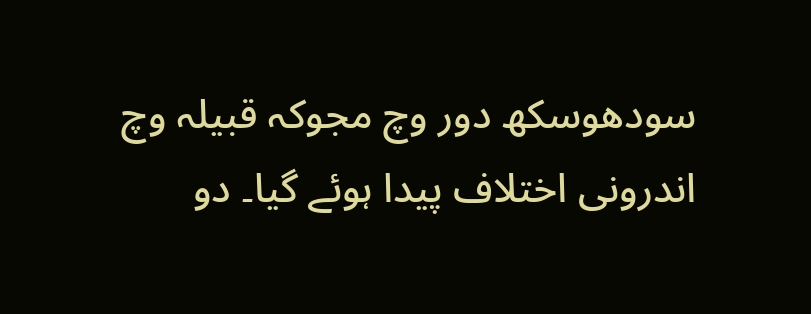سودھوسکھ دور وچ مجوکہ قبیلہ وچ اندرونی اختلاف پیدا ہوئے گیا۔ دو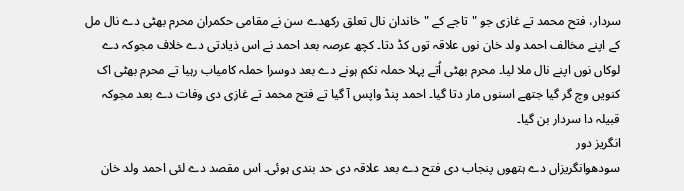سردار، فتح محمد تے غازی جو "تاجے کے " خاندان نال تعلق رکھدے سن نے مقامی حکمران محرم بھٹی دے نال مل کے اپنے مخالف احمد ولد خان نوں علاقہ توں کڈ دتا۔ کچھ عرصہ بعد احمد نے اس ذیادتی دے خلاف مجوکہ دے لوکاں نوں اپنے نال ملا لیا۔ محرم بھٹی اُتے پہلا حملہ نکم ہونے دے بعد دوسرا حملہ کامیاب رہیا تے محرم بھٹی اک کنويں وچ گر گیا جتھے اسنوں مار دتا گیا۔ احمد پنڈ واپس آ گیا تے فتح محمد تے غازی دی وفات دے بعد مجوکہ قبیلہ دا سردار بن گیا۔
انگریز دور
سودھوانگریزاں دے ہتھوں پنجاب دی فتح دے بعد علاقہ دی حد بندی ہوئی۔ اس مقصد دے لئی احمد ولد خان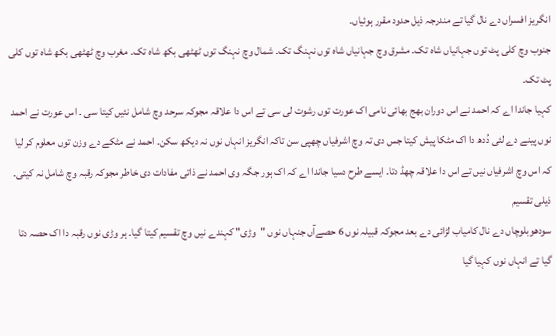انگریز افسراں دے نال گیا تے مندرجہ ذیل حدود مقرر ہوئیاں۔
جنوب وچ کلی پٹ توں جہانیاں شاہ تک۔ مشرق وچ جہانیاں شاہ توں نہنگ تک۔ شمال وچ نہنگ توں ٹھٹھی بکھ شاہ تک۔ مغرب وچ ٹھٹھی بکھ شاہ توں کلی پٹ تک۔
کہیا جاندا اے کہ احمد نے اس دوران بھج بھائی نامی اک عورت توں رشوت لی سی تے اس دا علاقہ مجوکہ سرحد وچ شامل نئيں کیتا سی ۔ اس عورت نے احمد نوں پینے دے لئی دُدھ دا اک مٹکا پیش کیتا جس دی تہ وچ اشرفیاں چھپی سن تاکہ انگریز انہاں نوں نہ دیکھ سکن۔ احمد نے مٹکے دے وزن توں معلوم کر ليا کہ اس وچ اشرفیاں نيں تے اس دا علاقہ چھڈ دتا۔ ايسے طرح دسیا جاندا اے کہ اک ہور جگہ وی احمد نے ذاتی مفادات دی خاطر مجوکہ رقبہ وچ شامل نہ کيتی۔
ذیلی تقسیم
سودھوبلوچاں دے نال کامیاب لڑائی دے بعد مجوکہ قبیلہ نوں 6 حصےآں جنہاں نوں "وڑی" کہندے نيں وچ تقسیم کیتا گیا۔ ہر وڑی نوں رقبہ دا اک حصہ دتا گیا تے انہاں نوں کہیا گیا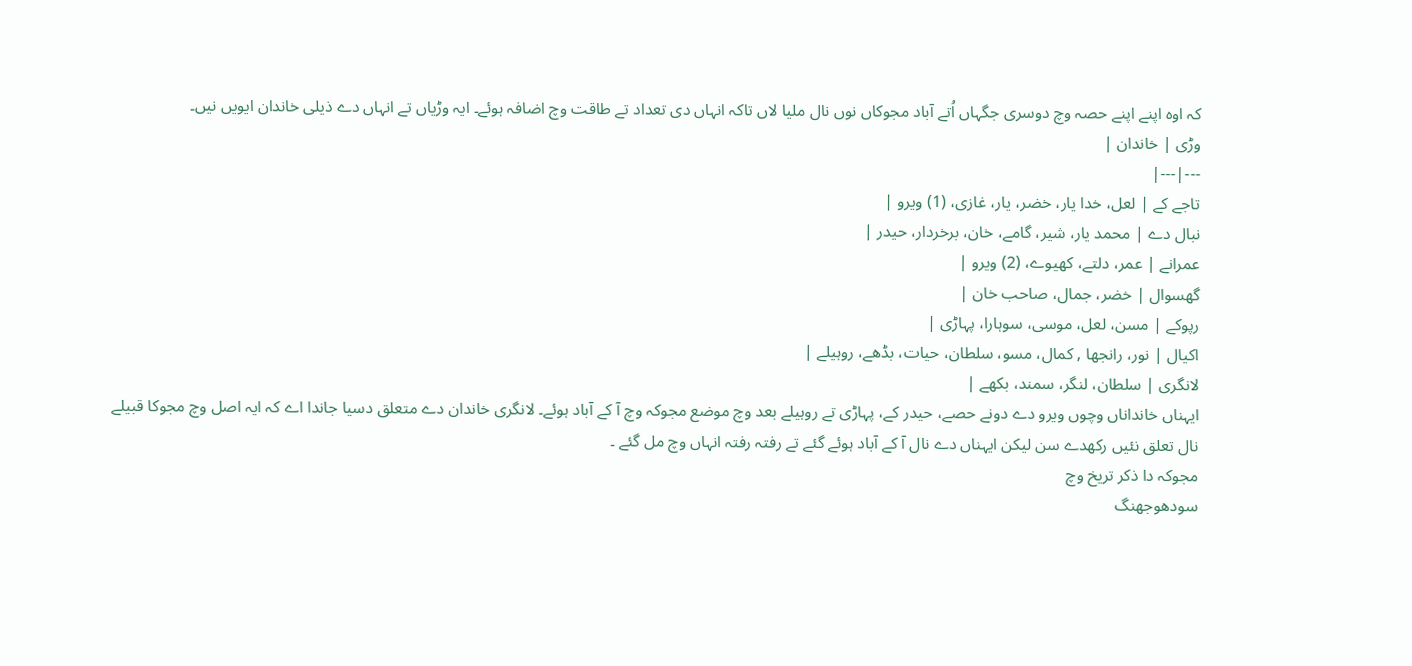کہ اوہ اپنے اپنے حصہ وچ دوسری جگہاں اُتے آباد مجوکاں نوں نال ملیا لاں تاکہ انہاں دی تعداد تے طاقت وچ اضافہ ہوئے۔ ایہ وڑیاں تے انہاں دے ذیلی خاندان ایويں نيں۔
وڑی | خاندان |
---|---|
تاجے کے | لعل، خدا یار، خضر، یار، غازی، (1) ویرو |
نبال دے | محمد یار، شیر، گامے، خان، برخردار، حیدر |
عمرانے | عمر، دلتے، کھیوے، (2) ویرو |
گھسوال | خضر، جمال، صاحب خان |
رپوکے | مسن، لعل، موسی، سوہارا، پہاڑی |
اکیال | نور، رانجھا , کمال، مسو، سلطان، حیات، بڈھے، روہیلے |
لانگری | سلطان، لنگر، سمند، بکھے |
ایہناں خانداناں وچوں ویرو دے دونے حصے، حیدر کے، پہاڑی تے روہیلے بعد وچ موضع مجوکہ وچ آ کے آباد ہوئے۔ لانگری خاندان دے متعلق دسیا جاندا اے کہ ایہ اصل وچ مجوکا قبیلے نال تعلق نئيں رکھدے سن لیکن ایہناں دے نال آ کے آباد ہوئے گئے تے رفتہ رفتہ انہاں وچ مل گئے ۔
مجوکہ دا ذکر تریخ وچ
سودھوجھنگ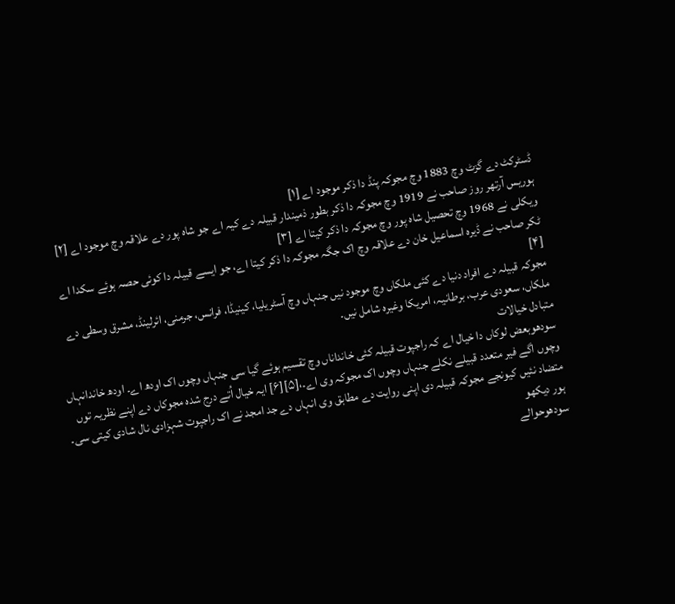ڈسٹرکٹ دے گزٹ وچ 1883 وچ مجوکہ پنڈ دا ذکر موجود اے [۱]
ہوریس آرتھر روز صاحب نے 1919 وچ مجوکہ دا ذکر بطور ذمیندار قبیلہ دے کیہ اے جو شاہ پور دے علاقہ وچ موجود اے [۲]
ویکلی نے 1968 وچ تحصیل شاہ پور وچ مجوکہ دا ذکر کیتا اے [۳]
ٹکر صاحب نے ڈیرہ اسماعیل خان دے علاقہ وچ اک جگہ مجوکہ دا ذکر کیتا اے، جو ايسے قبیلہ دا کوئی حصہ ہوئے سکدا اے [۴]
مجوکہ قبیلہ دے افراد دنیا دے کئی ملکاں وچ موجود نيں جنہاں وچ آسٹریلیا، کینیڈا، فرانس، جرمنی، ائرلینڈ، مشرق وسطی دے ملکاں، سعودی عرب، برطانیہ، امریکا وغیرہ شامل نيں۔
متبادل خیالات
سودھوبعض لوکاں دا خیال اے کہ راجپوت قبیلہ کئی خانداناں وچ تقسیم ہوئے گیا سی جنہاں وچوں اک اودھ اے۔ اودھ خاندانہاں وچوں اگے فیر متعدد قبیلے نکلے جنہاں وچوں اک مجوکہ وی اے۔،[۵][۶] ایہ خیال اُتے درج شدہ مجوکاں دے اپنے نظریہ توں متضاد نئيں کیونجے مجوکہ قبیلہ دی اپنی روایت دے مطابق وی انہاں دے جد امجد نے اک راجپوت شہزادی نال شادی کيتی سی۔
ہور دیکھو
سودھوحوالے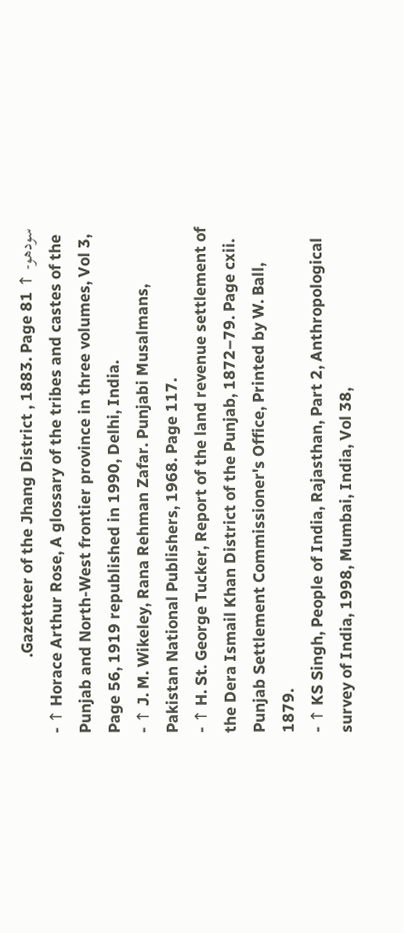سودھو- ↑ Gazetteer of the Jhang District , 1883. Page 81.
- ↑ Horace Arthur Rose, A glossary of the tribes and castes of the Punjab and North-West frontier province in three volumes, Vol 3, Page 56, 1919 republished in 1990, Delhi, India.
- ↑ J. M. Wikeley, Rana Rehman Zafar. Punjabi Musalmans, Pakistan National Publishers, 1968. Page 117.
- ↑ H. St. George Tucker, Report of the land revenue settlement of the Dera Ismail Khan District of the Punjab, 1872–79. Page cxii. Punjab Settlement Commissioner's Office, Printed by W. Ball, 1879.
- ↑ KS Singh, People of India, Rajasthan, Part 2, Anthropological survey of India, 1998, Mumbai, India, Vol 38,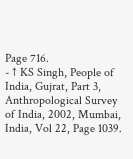Page 716.
- ↑ KS Singh, People of India, Gujrat, Part 3, Anthropological Survey of India, 2002, Mumbai, India, Vol 22, Page 1039.